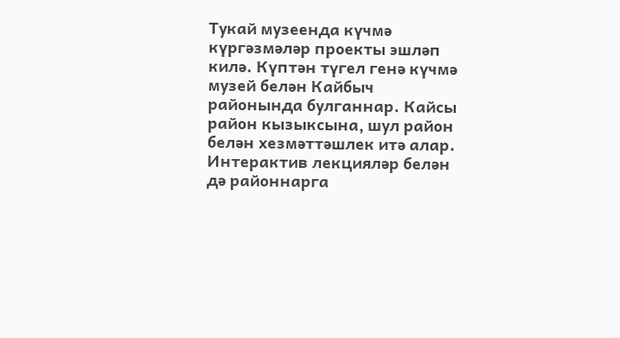Тукай музеенда күчмә күргәзмәләр проекты эшләп килә. Күптән түгел генә күчмә музей белән Кайбыч районында булганнар. Кайсы район кызыксына, шул район белән хезмәттәшлек итә алар. Интерактив лекцияләр белән дә районнарга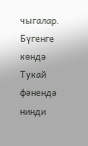чыгалар. Бүгенге көндә Тукай фәнендә нинди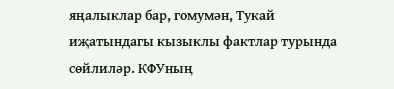яңалыклар бар, гомумән, Тукай иҗатындагы кызыклы фактлар турында сөйлиләр. КФУның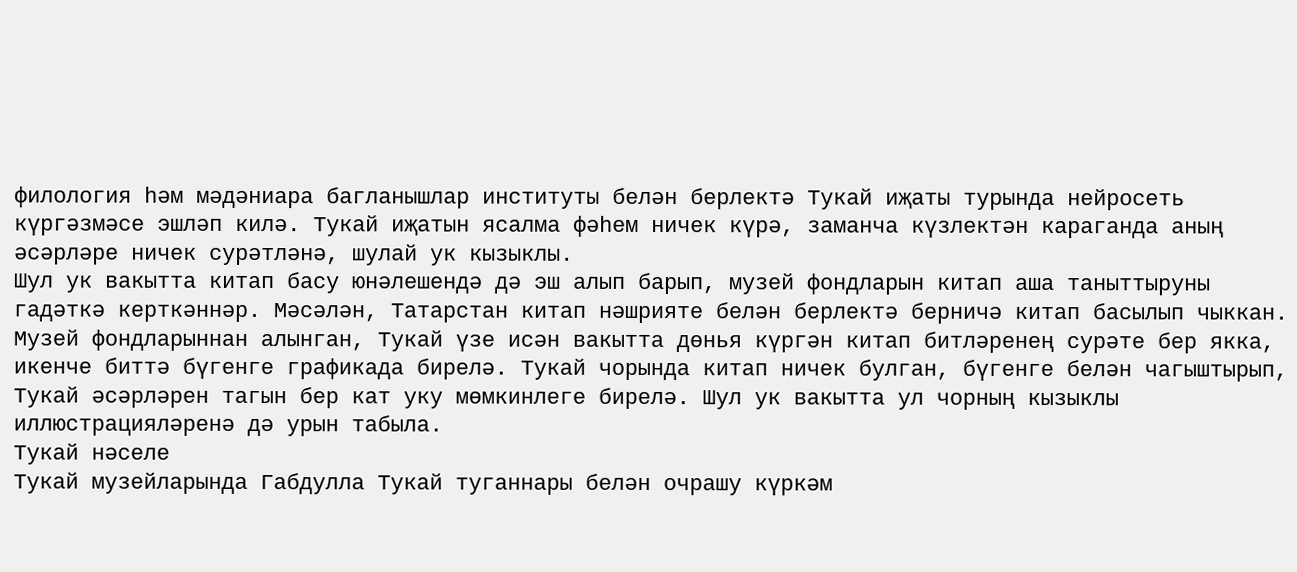филология һәм мәдәниара багланышлар институты белән берлектә Тукай иҗаты турында нейросеть күргәзмәсе эшләп килә. Тукай иҗатын ясалма фәһем ничек күрә, заманча күзлектән караганда аның әсәрләре ничек сурәтләнә, шулай ук кызыклы.
Шул ук вакытта китап басу юнәлешендә дә эш алып барып, музей фондларын китап аша таныттыруны гадәткә керткәннәр. Мәсәлән, Татарстан китап нәшрияте белән берлектә берничә китап басылып чыккан. Музей фондларыннан алынган, Тукай үзе исән вакытта дөнья күргән китап битләренең сурәте бер якка, икенче биттә бүгенге графикада бирелә. Тукай чорында китап ничек булган, бүгенге белән чагыштырып, Тукай әсәрләрен тагын бер кат уку мөмкинлеге бирелә. Шул ук вакытта ул чорның кызыклы иллюстрацияләренә дә урын табыла.
Тукай нәселе
Тукай музейларында Габдулла Тукай туганнары белән очрашу күркәм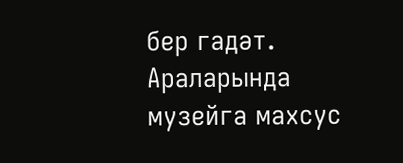бер гадәт. Араларында музейга махсус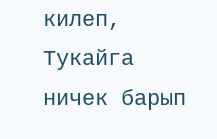килеп, Тукайга ничек барып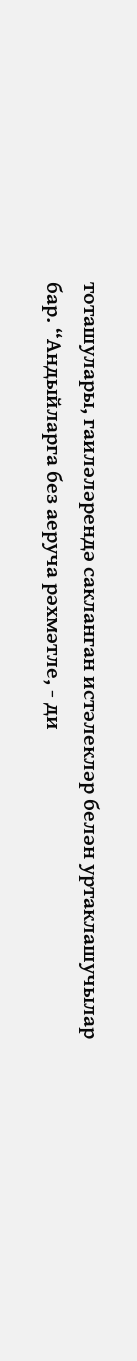тоташулары, гаиләләрендә сакланган истәлекләр белән уртаклашучылар бар. “Андыйларга без аеруча рәхмәтле, - ди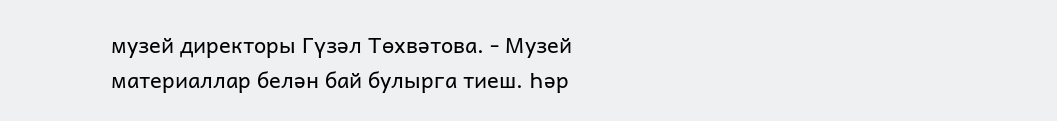музей директоры Гүзәл Төхвәтова. - Музей материаллар белән бай булырга тиеш. Һәр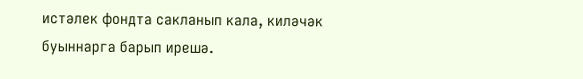истәлек фондта сакланып кала, киләчәк буыннарга барып ирешә.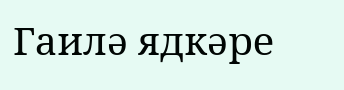Гаилә ядкәре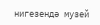нигезендә музей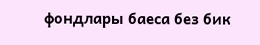фондлары баеса без бик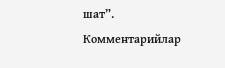шат”.
Комментарийлар